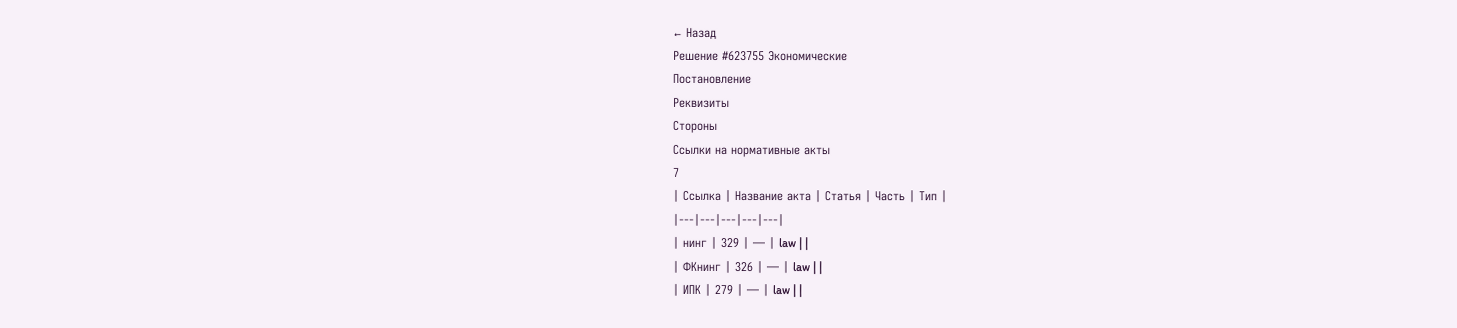← Назад
Решение #623755 Экономические
Постановление
Реквизиты
Стороны
Ссылки на нормативные акты
7
| Ссылка | Название акта | Статья | Часть | Тип |
|---|---|---|---|---|
| нинг | 329 | — | law | |
| ФКнинг | 326 | — | law | |
| ИПК | 279 | — | law | |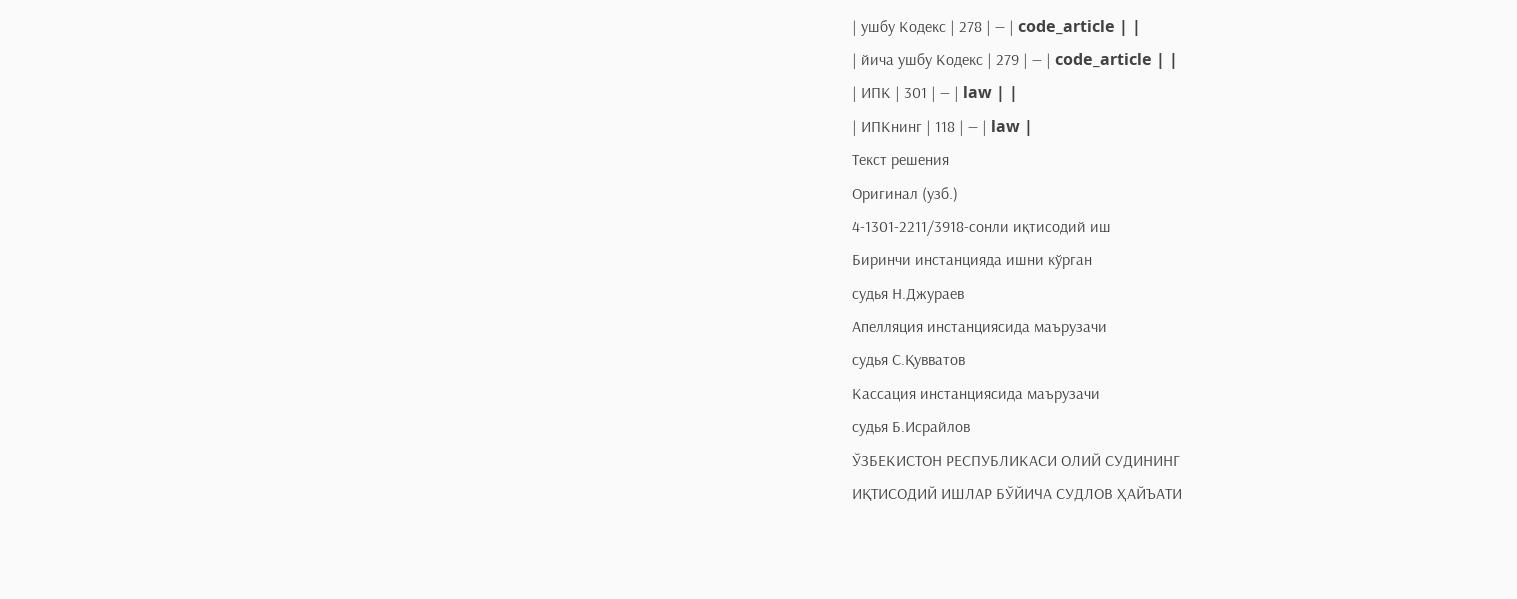| ушбу Кодекс | 278 | — | code_article | |
| йича ушбу Кодекс | 279 | — | code_article | |
| ИПК | 301 | — | law | |
| ИПКнинг | 118 | — | law |
Текст решения
Оригинал (узб.)
4-1301-2211/3918-сонли иқтисодий иш
Биринчи инстанцияда ишни кўрган
судья Н.Джураев
Апелляция инстанциясида маърузачи
судья С.Қувватов
Кассация инстанциясида маърузачи
судья Б.Исрайлов
ЎЗБЕКИСТОН РЕСПУБЛИКАСИ ОЛИЙ СУДИНИНГ
ИҚТИСОДИЙ ИШЛАР БЎЙИЧА СУДЛОВ ҲАЙЪАТИ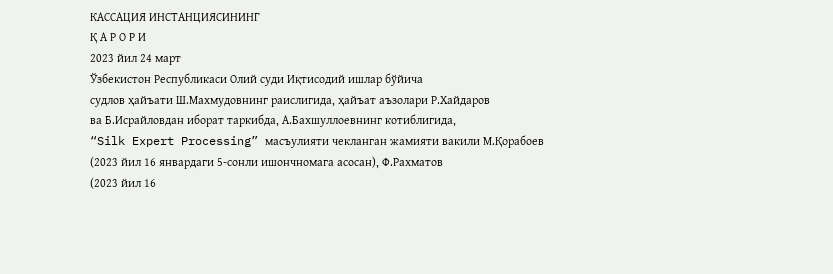КАССАЦИЯ ИНСТАНЦИЯСИНИНГ
Қ А Р О Р И
2023 йил 24 март
Ўзбекистон Республикаси Олий суди Иқтисодий ишлар бўйича
судлов ҳайъати Ш.Махмудовнинг раислигида, ҳайъат аъзолари Р.Хайдаров
ва Б.Исрайловдан иборат таркибда, А.Бахшуллоевнинг котиблигида,
“Silk Expert Processing” масъулияти чекланган жамияти вакили М.Қорабоев
(2023 йил 16 январдаги 5-сонли ишончномага асосан), Ф.Рахматов
(2023 йил 16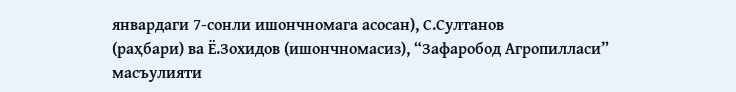январдаги 7-сонли ишончномага асосан), С.Султанов
(раҳбари) ва Ё.Зохидов (ишончномасиз), “Зафаробод Агропилласи”
масъулияти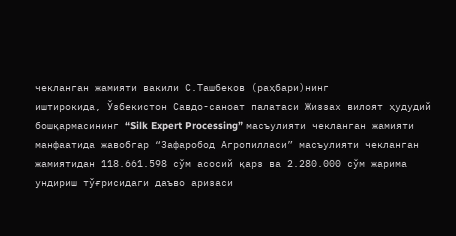чекланган жамияти вакили С.Ташбеков (раҳбари)нинг
иштирокида, Ўзбекистон Савдо-саноат палатаси Жиззах вилоят ҳудудий
бошқармасининг “Silk Expert Processing” масъулияти чекланган жамияти
манфаатида жавобгар “Зафаробод Агропилласи” масъулияти чекланган
жамиятидан 118.661.598 сўм асосий қарз ва 2.280.000 сўм жарима
ундириш тўғрисидаги даъво аризаси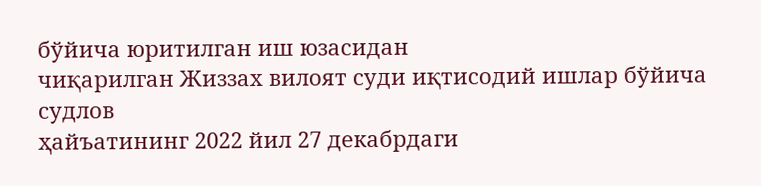бўйича юритилган иш юзасидан
чиқарилган Жиззах вилоят суди иқтисодий ишлар бўйича судлов
ҳайъатининг 2022 йил 27 декабрдаги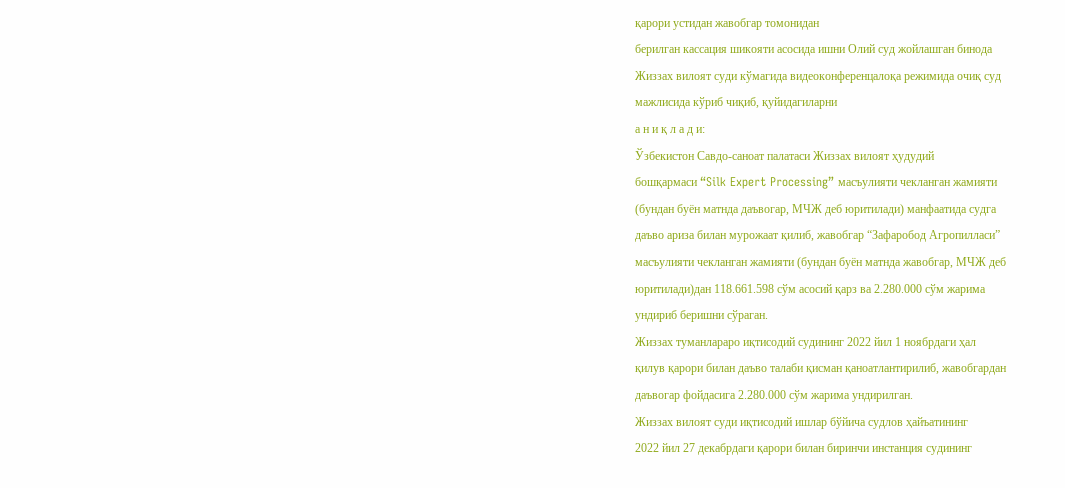қарори устидан жавобгар томонидан
берилган кассация шикояти асосида ишни Олий суд жойлашган бинода
Жиззах вилоят суди кўмагида видеоконференцалоқа режимида очиқ суд
мажлисида кўриб чиқиб, қуйидагиларни
а н и қ л а д и:
Ўзбекистон Савдо-саноат палатаси Жиззах вилоят ҳудудий
бошқармаси “Silk Expert Processing” масъулияти чекланган жамияти
(бундан буён матнда даъвогар, МЧЖ деб юритилади) манфаатида судга
даъво ариза билан мурожаат қилиб, жавобгар “Зафаробод Агропилласи”
масъулияти чекланган жамияти (бундан буён матнда жавобгар, МЧЖ деб
юритилади)дан 118.661.598 сўм асосий қарз ва 2.280.000 сўм жарима
ундириб беришни сўраган.
Жиззах туманлараро иқтисодий судининг 2022 йил 1 ноябрдаги ҳал
қилув қарори билан даъво талаби қисман қаноатлантирилиб, жавобгардан
даъвогар фойдасига 2.280.000 сўм жарима ундирилган.
Жиззах вилоят суди иқтисодий ишлар бўйича судлов ҳайъатининг
2022 йил 27 декабрдаги қарори билан биринчи инстанция судининг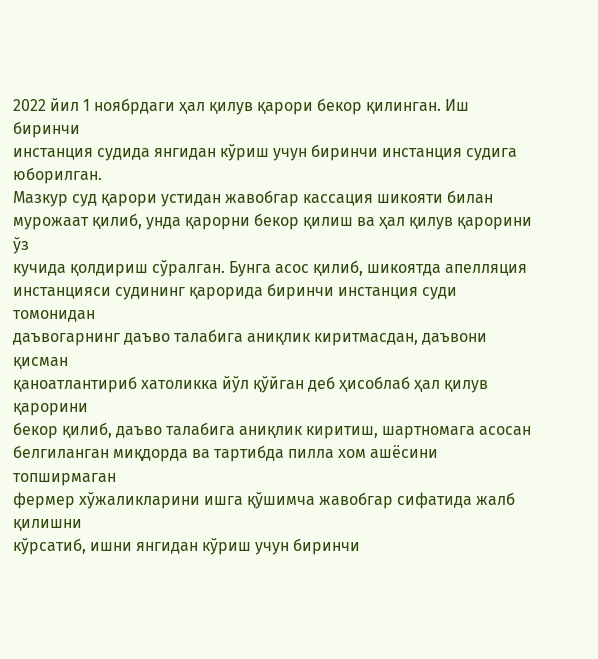2022 йил 1 ноябрдаги ҳал қилув қарори бекор қилинган. Иш биринчи
инстанция судида янгидан кўриш учун биринчи инстанция судига
юборилган.
Мазкур суд қарори устидан жавобгар кассация шикояти билан
мурожаат қилиб, унда қарорни бекор қилиш ва ҳал қилув қарорини ўз
кучида қолдириш сўралган. Бунга асос қилиб, шикоятда апелляция
инстанцияси судининг қарорида биринчи инстанция суди томонидан
даъвогарнинг даъво талабига аниқлик киритмасдан, даъвони қисман
қаноатлантириб хатоликка йўл қўйган деб ҳисоблаб ҳал қилув қарорини
бекор қилиб, даъво талабига аниқлик киритиш, шартномага асосан
белгиланган миқдорда ва тартибда пилла хом ашёсини топширмаган
фермер хўжаликларини ишга қўшимча жавобгар сифатида жалб қилишни
кўрсатиб, ишни янгидан кўриш учун биринчи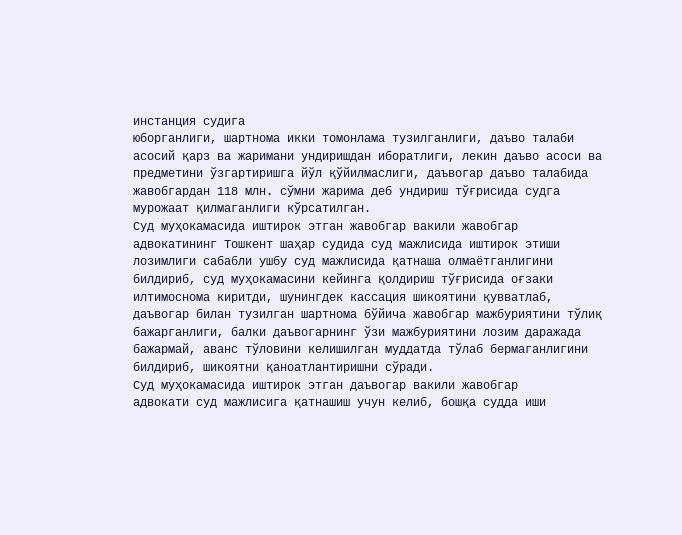инстанция судига
юборганлиги, шартнома икки томонлама тузилганлиги, даъво талаби
асосий қарз ва жаримани ундиришдан иборатлиги, лекин даъво асоси ва
предметини ўзгартиришга йўл қўйилмаслиги, даъвогар даъво талабида
жавобгардан 118 млн. сўмни жарима деб ундириш тўғрисида судга
мурожаат қилмаганлиги кўрсатилган.
Суд муҳокамасида иштирок этган жавобгар вакили жавобгар
адвокатининг Тошкент шаҳар судида суд мажлисида иштирок этиши
лозимлиги сабабли ушбу суд мажлисида қатнаша олмаётганлигини
билдириб, суд муҳокамасини кейинга қолдириш тўғрисида оғзаки
илтимоснома киритди, шунингдек кассация шикоятини қувватлаб,
даъвогар билан тузилган шартнома бўйича жавобгар мажбуриятини тўлиқ
бажарганлиги, балки даъвогарнинг ўзи мажбуриятини лозим даражада
бажармай, аванс тўловини келишилган муддатда тўлаб бермаганлигини
билдириб, шикоятни қаноатлантиришни сўради.
Суд муҳокамасида иштирок этган даъвогар вакили жавобгар
адвокати суд мажлисига қатнашиш учун келиб, бошқа судда иши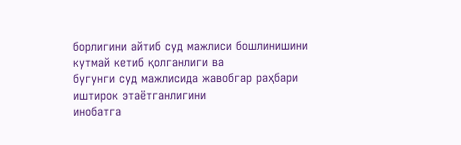борлигини айтиб суд мажлиси бошлинишини кутмай кетиб қолганлиги ва
бугунги суд мажлисида жавобгар раҳбари иштирок этаётганлигини
инобатга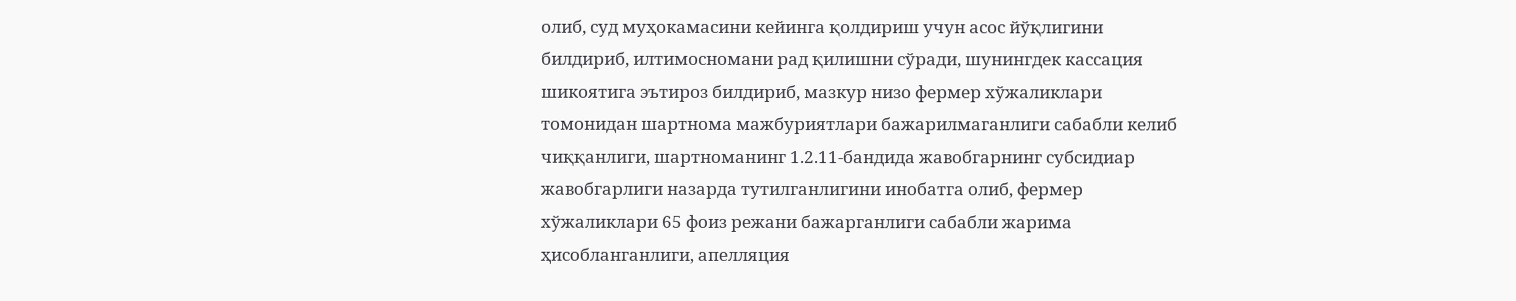олиб, суд муҳокамасини кейинга қолдириш учун асос йўқлигини
билдириб, илтимосномани рад қилишни сўради, шунингдек кассация
шикоятига эътироз билдириб, мазкур низо фермер хўжаликлари
томонидан шартнома мажбуриятлари бажарилмаганлиги сабабли келиб
чиққанлиги, шартноманинг 1.2.11-бандида жавобгарнинг субсидиар
жавобгарлиги назарда тутилганлигини инобатга олиб, фермер
хўжаликлари 65 фоиз режани бажарганлиги сабабли жарима
ҳисобланганлиги, апелляция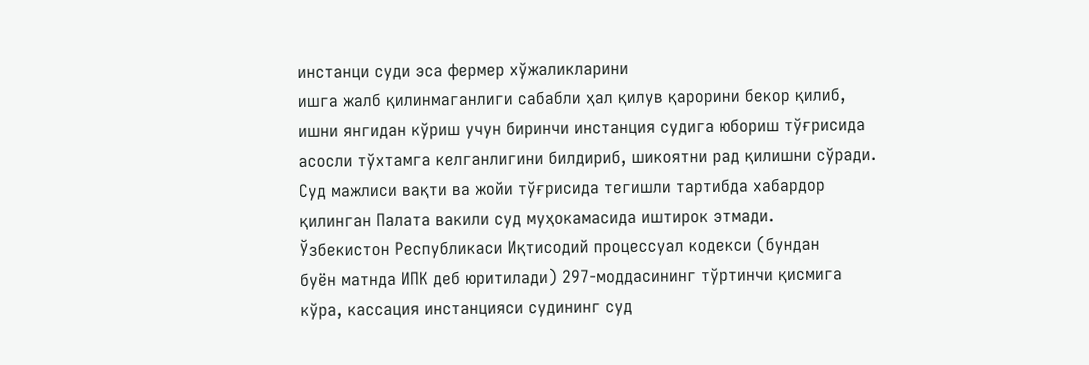инстанци суди эса фермер хўжаликларини
ишга жалб қилинмаганлиги сабабли ҳал қилув қарорини бекор қилиб,
ишни янгидан кўриш учун биринчи инстанция судига юбориш тўғрисида
асосли тўхтамга келганлигини билдириб, шикоятни рад қилишни сўради.
Суд мажлиси вақти ва жойи тўғрисида тегишли тартибда хабардор
қилинган Палата вакили суд муҳокамасида иштирок этмади.
Ўзбекистон Республикаси Иқтисодий процессуал кодекси (бундан
буён матнда ИПК деб юритилади) 297-моддасининг тўртинчи қисмига
кўра, кассация инстанцияси судининг суд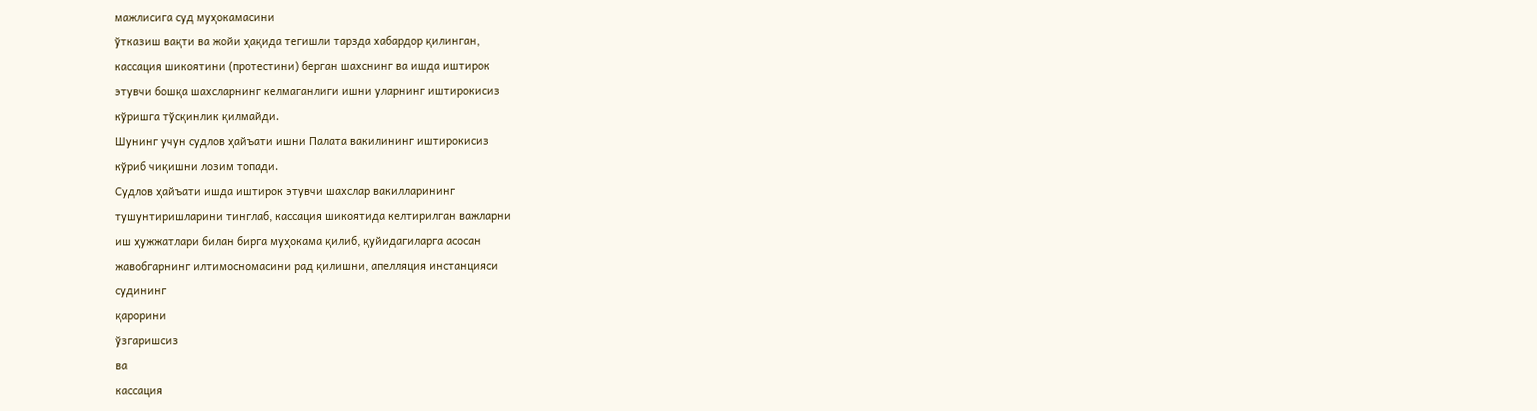мажлисига суд муҳокамасини
ўтказиш вақти ва жойи ҳақида тегишли тарзда хабардор қилинган,
кассация шикоятини (протестини) берган шахснинг ва ишда иштирок
этувчи бошқа шахсларнинг келмаганлиги ишни уларнинг иштирокисиз
кўришга тўсқинлик қилмайди.
Шунинг учун судлов ҳайъати ишни Палата вакилининг иштирокисиз
кўриб чиқишни лозим топади.
Судлов ҳайъати ишда иштирок этувчи шахслар вакилларининг
тушунтиришларини тинглаб, кассация шикоятида келтирилган важларни
иш ҳужжатлари билан бирга муҳокама қилиб, қуйидагиларга асосан
жавобгарнинг илтимосномасини рад қилишни, апелляция инстанцияси
судининг
қарорини
ўзгаришсиз
ва
кассация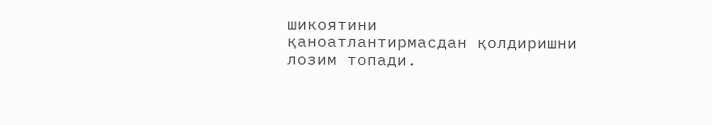шикоятини
қаноатлантирмасдан қолдиришни лозим топади.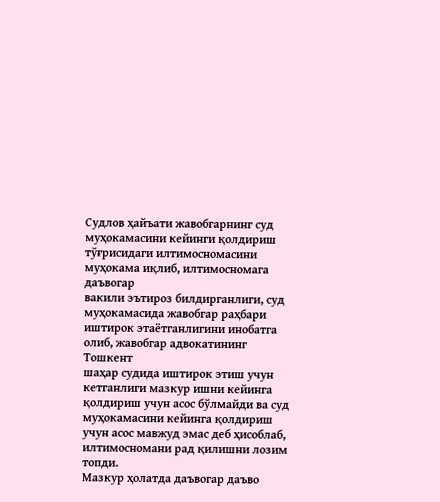Судлов ҳайъати жавобгарнинг суд муҳокамасини кейинги қолдириш
тўғрисидаги илтимосномасини муҳокама иқлиб, илтимосномага даъвогар
вакили эътироз билдирганлиги, суд муҳокамасида жавобгар раҳбари
иштирок этаётганлигини инобатга олиб, жавобгар адвокатининг Тошкент
шаҳар судида иштирок этиш учун кетганлиги мазкур ишни кейинга
қолдириш учун асос бўлмайди ва суд муҳокамасини кейинга қолдириш
учун асос мавжуд эмас деб ҳисоблаб, илтимосномани рад қилишни лозим
топди.
Мазкур ҳолатда даъвогар даъво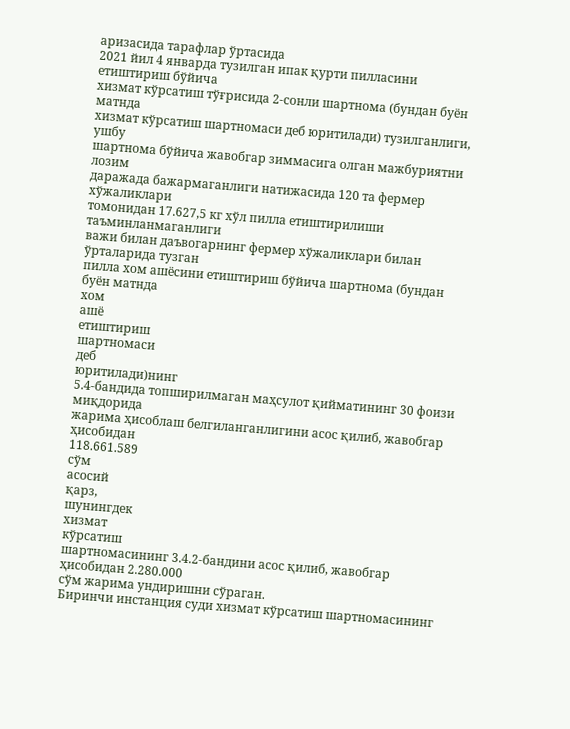аризасида тарафлар ўртасида
2021 йил 4 январда тузилган ипак қурти пилласини етиштириш бўйича
хизмат кўрсатиш тўғрисида 2-сонли шартнома (бундан буён матнда
хизмат кўрсатиш шартномаси деб юритилади) тузилганлиги, ушбу
шартнома бўйича жавобгар зиммасига олган мажбуриятни лозим
даражада бажармаганлиги натижасида 120 та фермер хўжаликлари
томонидан 17.627,5 кг хўл пилла етиштирилиши таъминланмаганлиги
важи билан даъвогарнинг фермер хўжаликлари билан ўрталарида тузган
пилла хом ашёсини етиштириш бўйича шартнома (бундан буён матнда
хом
ашё
етиштириш
шартномаси
деб
юритилади)нинг
5.4-бандида топширилмаган маҳсулот қийматининг 30 фоизи миқдорида
жарима ҳисоблаш белгиланганлигини асос қилиб, жавобгар ҳисобидан
118.661.589
сўм
асосий
қарз,
шунингдек
хизмат
кўрсатиш
шартномасининг 3.4.2-бандини асос қилиб, жавобгар ҳисобидан 2.280.000
сўм жарима ундиришни сўраган.
Биринчи инстанция суди хизмат кўрсатиш шартномасининг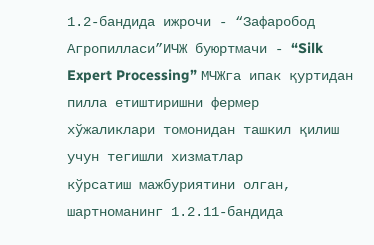1.2-бандида ижрочи - “Зафаробод Агропилласи”ИЧЖ буюртмачи - “Silk
Expert Processing” МЧЖга ипак қуртидан пилла етиштиришни фермер
хўжаликлари томонидан ташкил қилиш учун тегишли хизматлар
кўрсатиш мажбуриятини олган, шартноманинг 1.2.11-бандида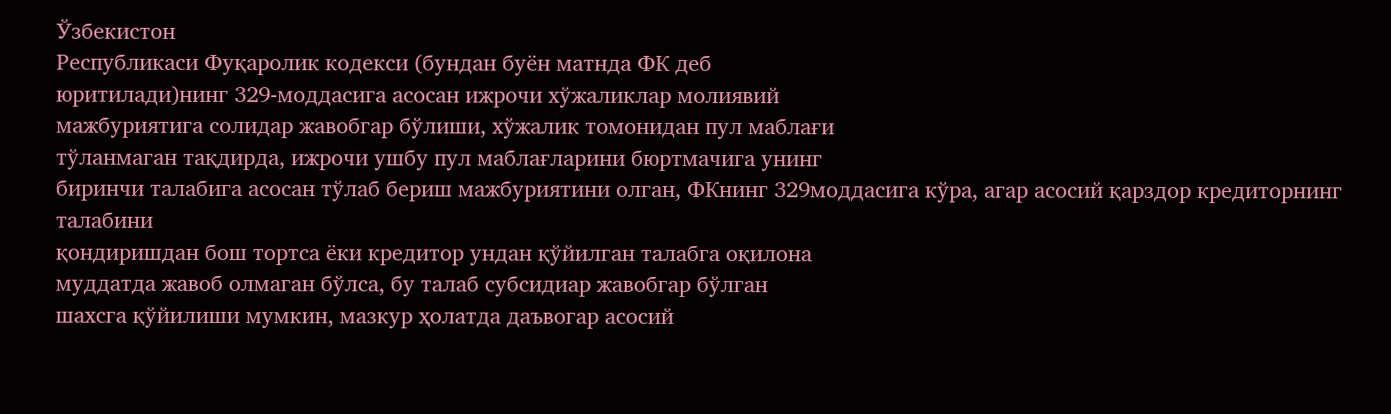Ўзбекистон
Республикаси Фуқаролик кодекси (бундан буён матнда ФК деб
юритилади)нинг 329-моддасига асосан ижрочи хўжаликлар молиявий
мажбуриятига солидар жавобгар бўлиши, хўжалик томонидан пул маблағи
тўланмаган тақдирда, ижрочи ушбу пул маблағларини бюртмачига унинг
биринчи талабига асосан тўлаб бериш мажбуриятини олган, ФКнинг 329моддасига кўра, агар асосий қарздор кредиторнинг талабини
қондиришдан бош тортса ёки кредитор ундан қўйилган талабга оқилона
муддатда жавоб олмаган бўлса, бу талаб субсидиар жавобгар бўлган
шахсга қўйилиши мумкин, мазкур ҳолатда даъвогар асосий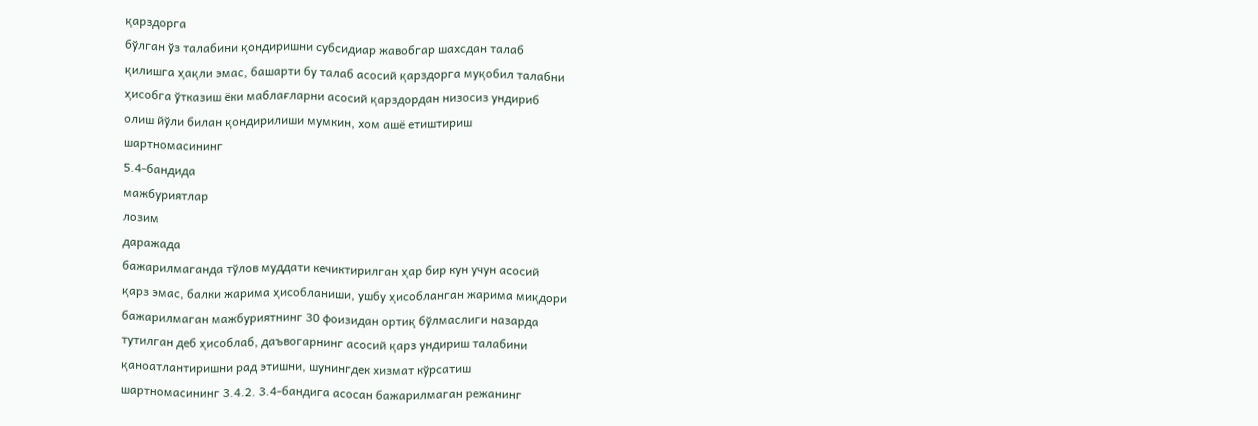қарздорга
бўлган ўз талабини қондиришни субсидиар жавобгар шахсдан талаб
қилишга ҳақли эмас, башарти бу талаб асосий қарздорга муқобил талабни
ҳисобга ўтказиш ёки маблағларни асосий қарздордан низосиз ундириб
олиш йўли билан қондирилиши мумкин, хом ашё етиштириш
шартномасининг
5.4-бандида
мажбуриятлар
лозим
даражада
бажарилмаганда тўлов муддати кечиктирилган ҳар бир кун учун асосий
қарз эмас, балки жарима ҳисобланиши, ушбу ҳисобланган жарима миқдори
бажарилмаган мажбуриятнинг 30 фоизидан ортиқ бўлмаслиги назарда
тутилган деб ҳисоблаб, даъвогарнинг асосий қарз ундириш талабини
қаноатлантиришни рад этишни, шунингдек хизмат кўрсатиш
шартномасининг 3.4.2. 3.4-бандига асосан бажарилмаган режанинг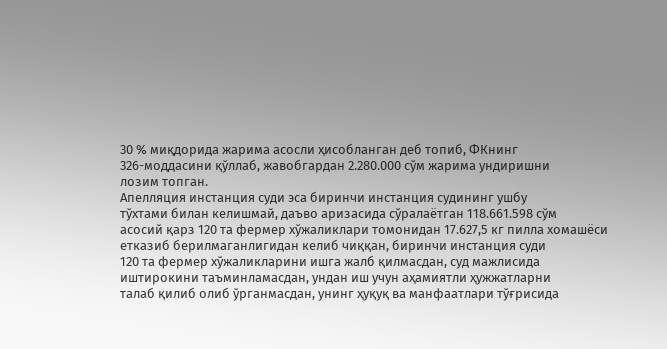30 % миқдорида жарима асосли ҳисобланган деб топиб, ФКнинг
326-моддасини қўллаб, жавобгардан 2.280.000 сўм жарима ундиришни
лозим топган.
Апелляция инстанция суди эса биринчи инстанция судининг ушбу
тўхтами билан келишмай, даъво аризасида сўралаётган 118.661.598 сўм
асосий қарз 120 та фермер хўжаликлари томонидан 17.627,5 кг пилла хомашёси етказиб берилмаганлигидан келиб чиққан, биринчи инстанция суди
120 та фермер хўжаликларини ишга жалб қилмасдан, суд мажлисида
иштирокини таъминламасдан, ундан иш учун аҳамиятли ҳужжатларни
талаб қилиб олиб ўрганмасдан, унинг ҳуқуқ ва манфаатлари тўғрисида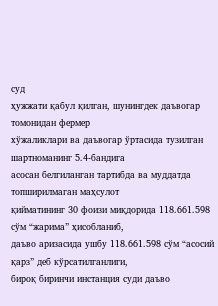суд
ҳужжати қабул қилган, шунингдек даъвогар томонидан фермер
хўжаликлари ва даъвогар ўртасида тузилган шартноманинг 5.4-бандига
асосан белгиланган тартибда ва муддатда топширилмаган маҳсулот
қийматининг 30 фоизи миқдорида 118.661.598 сўм “жарима” ҳисобланиб,
даъво аризасида ушбу 118.661.598 сўм “асосий қарз” деб кўрсатилганлиги,
бироқ биринчи инстанция суди даъво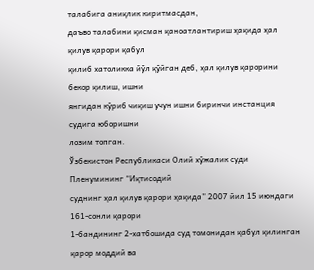талабига аниқлик киритмасдан,
даъво талабини қисман қаноатлантириш ҳақида ҳал қилув қарори қабул
қилиб хатоликка йўл қўйган деб, ҳал қилув қарорини бекор қилиш, ишни
янгидан кўриб чиқиш учун ишни биринчи инстанция судига юборишни
лозим топган.
Ўзбекистон Республикаси Олий хўжалик суди Пленумининг “Иқтисодий
суднинг ҳал қилув қарори ҳақида” 2007 йил 15 июндаги 161-сонли қарори
1-бандининг 2-хатбошида суд томонидан қабул қилинган қарор моддий ва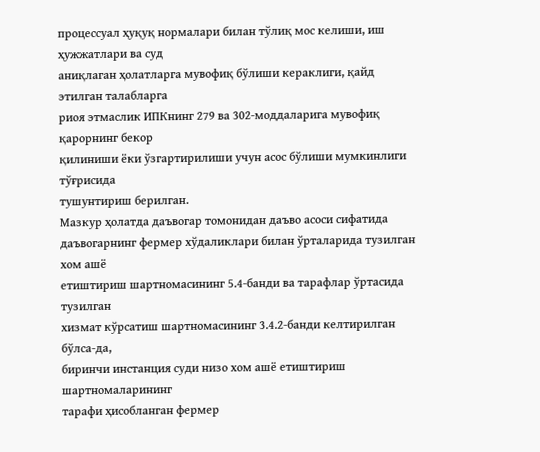процессуал ҳуқуқ нормалари билан тўлиқ мос келиши, иш ҳужжатлари ва суд
аниқлаган ҳолатларга мувофиқ бўлиши кераклиги, қайд этилган талабларга
риоя этмаслик ИПКнинг 279 ва 302-моддаларига мувофиқ қарорнинг бекор
қилиниши ёки ўзгартирилиши учун асос бўлиши мумкинлиги тўғрисида
тушунтириш берилган.
Мазкур ҳолатда даъвогар томонидан даъво асоси сифатида
даъвогарнинг фермер хўдаликлари билан ўрталарида тузилган хом ашё
етиштириш шартномасининг 5.4-банди ва тарафлар ўртасида тузилган
хизмат кўрсатиш шартномасининг 3.4.2-банди келтирилган бўлса-да,
биринчи инстанция суди низо хом ашё етиштириш шартномаларининг
тарафи ҳисобланган фермер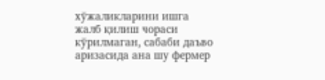хўжаликларини ишга жалб қилиш чораси
кўрилмаган, сабаби даъво аризасида ана шу фермер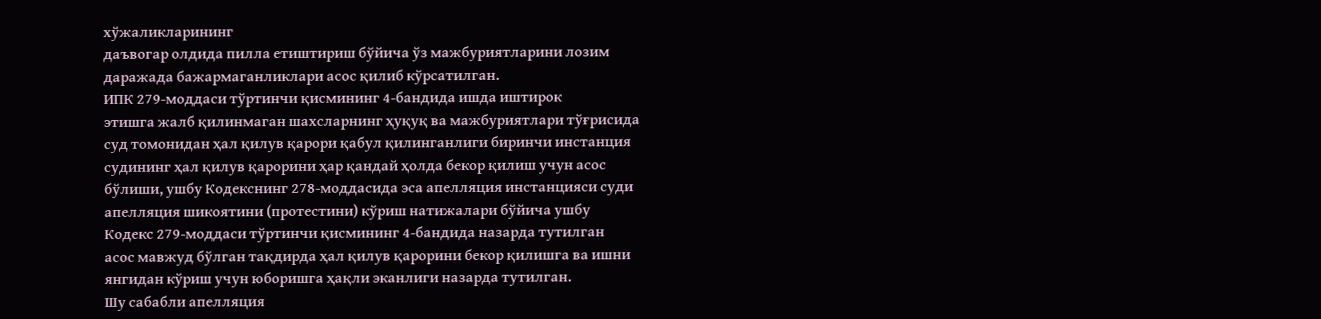хўжаликларининг
даъвогар олдида пилла етиштириш бўйича ўз мажбуриятларини лозим
даражада бажармаганликлари асос қилиб кўрсатилган.
ИПК 279-моддаси тўртинчи қисмининг 4-бандида ишда иштирок
этишга жалб қилинмаган шахсларнинг ҳуқуқ ва мажбуриятлари тўғрисида
суд томонидан ҳал қилув қарори қабул қилинганлиги биринчи инстанция
судининг ҳал қилув қарорини ҳар қандай ҳолда бекор қилиш учун асос
бўлиши, ушбу Кодекснинг 278-моддасида эса апелляция инстанцияси суди
апелляция шикоятини (протестини) кўриш натижалари бўйича ушбу
Кодекс 279-моддаси тўртинчи қисмининг 4-бандида назарда тутилган
асос мавжуд бўлган тақдирда ҳал қилув қарорини бекор қилишга ва ишни
янгидан кўриш учун юборишга ҳақли эканлиги назарда тутилган.
Шу сабабли апелляция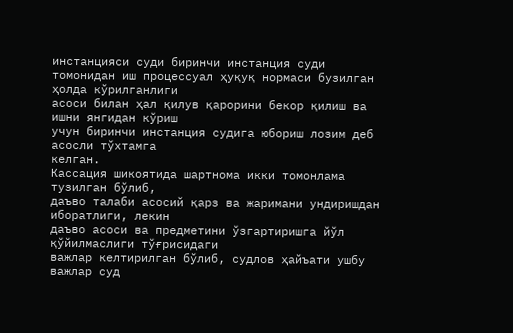инстанцияси суди биринчи инстанция суди
томонидан иш процессуал ҳуқуқ нормаси бузилган ҳолда кўрилганлиги
асоси билан ҳал қилув қарорини бекор қилиш ва ишни янгидан кўриш
учун биринчи инстанция судига юбориш лозим деб асосли тўхтамга
келган.
Кассация шикоятида шартнома икки томонлама тузилган бўлиб,
даъво талаби асосий қарз ва жаримани ундиришдан иборатлиги, лекин
даъво асоси ва предметини ўзгартиришга йўл қўйилмаслиги тўғрисидаги
важлар келтирилган бўлиб, судлов ҳайъати ушбу важлар суд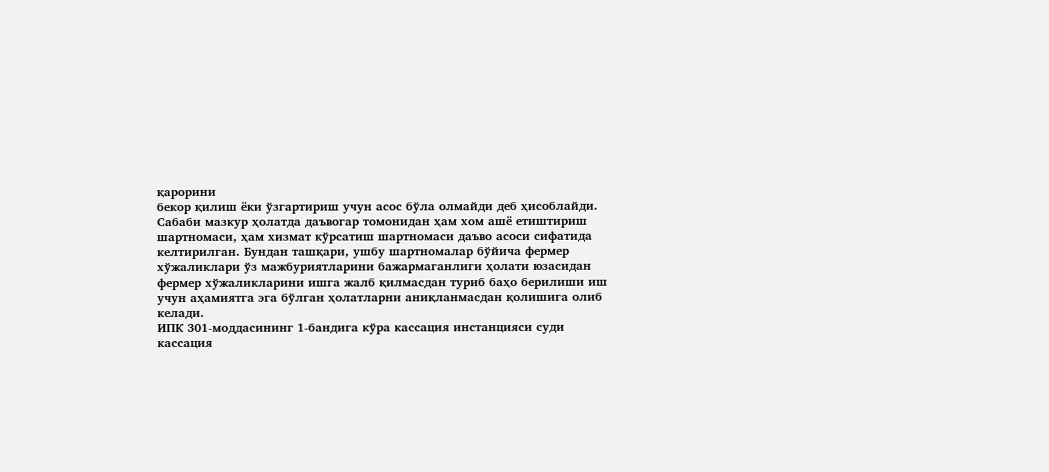қарорини
бекор қилиш ёки ўзгартириш учун асос бўла олмайди деб ҳисоблайди.
Сабаби мазкур ҳолатда даъвогар томонидан ҳам хом ашё етиштириш
шартномаси, ҳам хизмат кўрсатиш шартномаси даъво асоси сифатида
келтирилган. Бундан ташқари, ушбу шартномалар бўйича фермер
хўжаликлари ўз мажбуриятларини бажармаганлиги ҳолати юзасидан
фермер хўжаликларини ишга жалб қилмасдан туриб баҳо берилиши иш
учун аҳамиятга эга бўлган ҳолатларни аниқланмасдан қолишига олиб
келади.
ИПК 301-моддасининг 1-бандига кўра кассация инстанцияси суди
кассация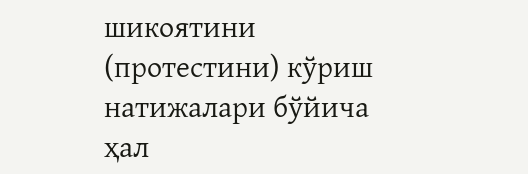шикоятини (протестини) кўриш натижалари бўйича ҳал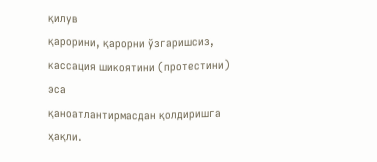қилув
қарорини, қарорни ўзгаришсиз, кассация шикоятини (протестини) эса
қаноатлантирмасдан қолдиришга ҳақли.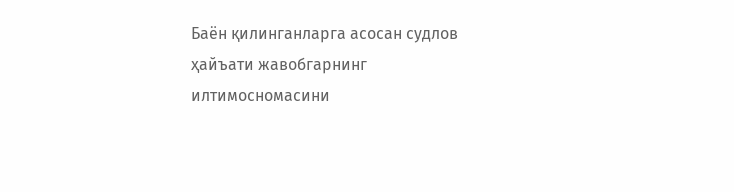Баён қилинганларга асосан судлов ҳайъати жавобгарнинг
илтимосномасини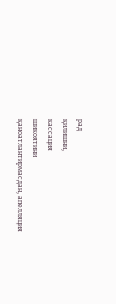рад
қилишни,
кассация
шикоятини
қаноатлантирмасдан, апелляция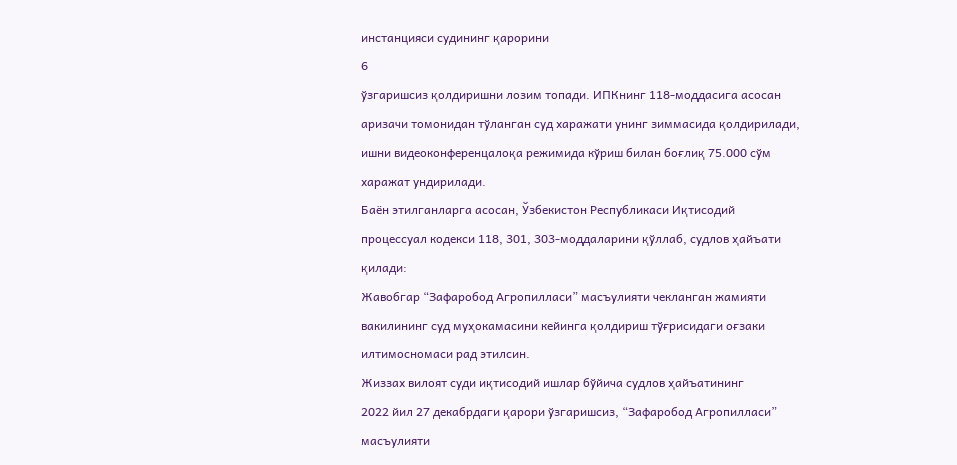инстанцияси судининг қарорини
6
ўзгаришсиз қолдиришни лозим топади. ИПКнинг 118-моддасига асосан
аризачи томонидан тўланган суд харажати унинг зиммасида қолдирилади,
ишни видеоконференцалоқа режимида кўриш билан боғлиқ 75.000 сўм
харажат ундирилади.
Баён этилганларга асосан, Ўзбекистон Республикаси Иқтисодий
процессуал кодекси 118, 301, 303-моддаларини қўллаб, судлов ҳайъати
қилади:
Жавобгар “Зафаробод Агропилласи” масъулияти чекланган жамияти
вакилининг суд муҳокамасини кейинга қолдириш тўғрисидаги оғзаки
илтимосномаси рад этилсин.
Жиззах вилоят суди иқтисодий ишлар бўйича судлов ҳайъатининг
2022 йил 27 декабрдаги қарори ўзгаришсиз, “Зафаробод Агропилласи”
масъулияти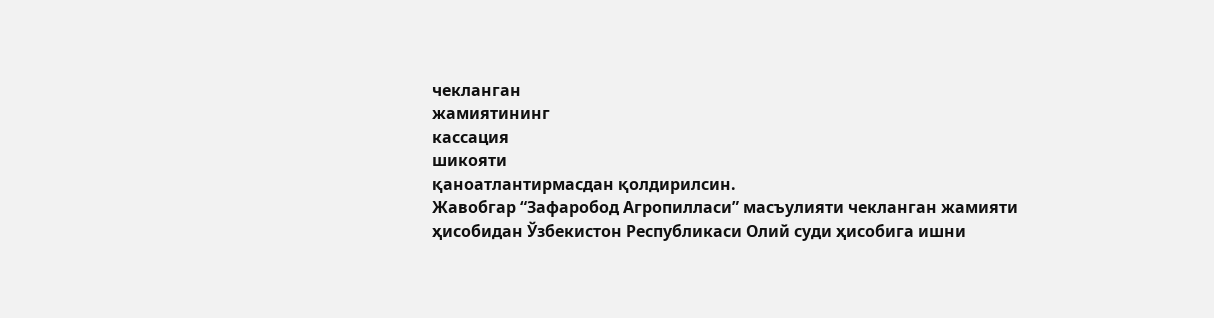чекланган
жамиятининг
кассация
шикояти
қаноатлантирмасдан қолдирилсин.
Жавобгар “Зафаробод Агропилласи” масъулияти чекланган жамияти
ҳисобидан Ўзбекистон Республикаси Олий суди ҳисобига ишни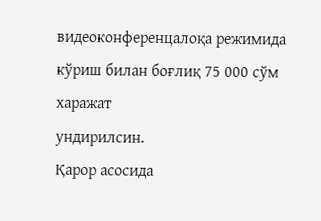видеоконференцалоқа режимида кўриш билан боғлиқ 75 000 сўм харажат
ундирилсин.
Қарор асосида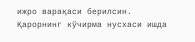ижро варақаси берилсин.
Қарорнинг кўчирма нусхаси ишда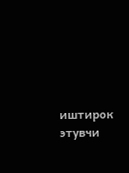иштирок этувчи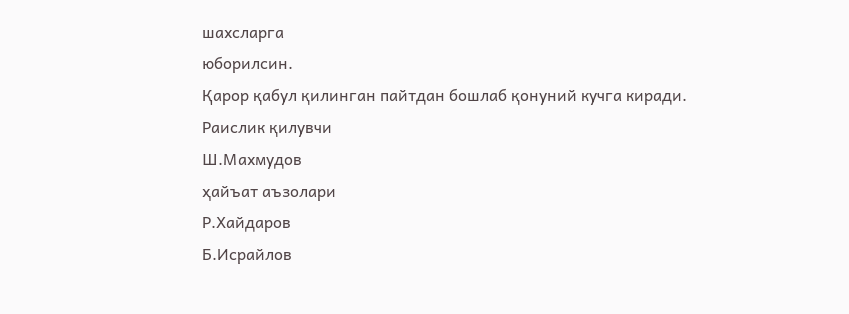шахсларга
юборилсин.
Қарор қабул қилинган пайтдан бошлаб қонуний кучга киради.
Раислик қилувчи
Ш.Махмудов
ҳайъат аъзолари
Р.Хайдаров
Б.Исрайлов